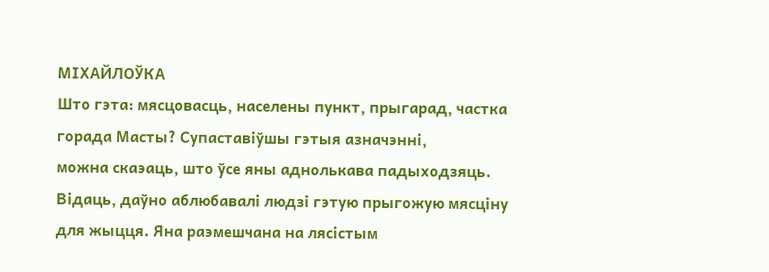МІХАЙЛОЎКА
Што гэта: мясцовасць, населены пункт, прыгарад, частка горада Масты? Супаставіўшы гэтыя азначэнні,
можна скаэаць, што ўсе яны аднолькава падыходзяць.
Відаць, даўно аблюбавалі людзі гэтую прыгожую мясціну для жыцця. Яна раэмешчана на лясістым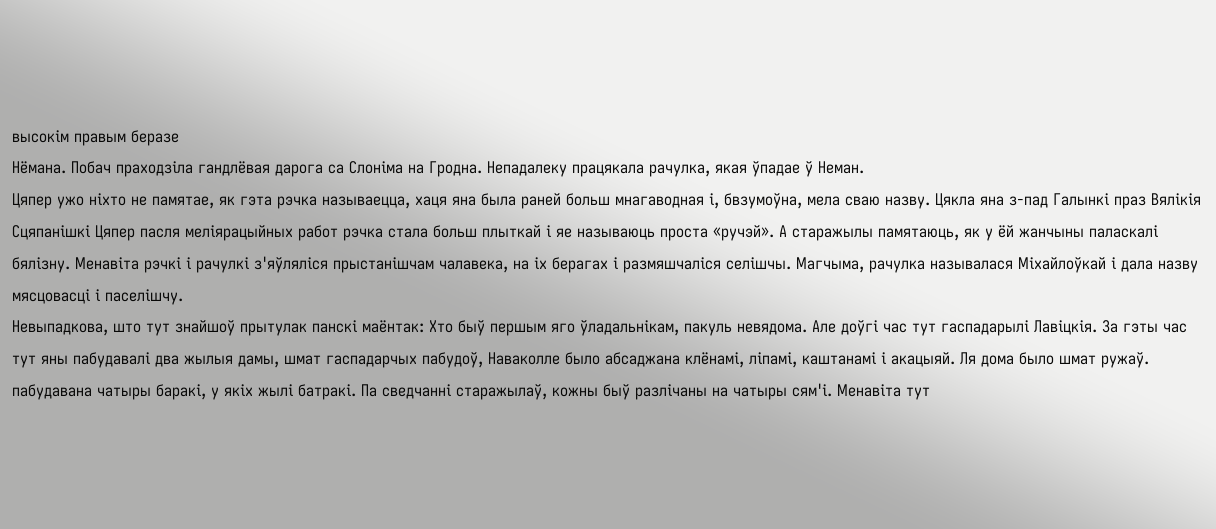высокім правым беразе
Нёмана. Побач праходзіла гандлёвая дарога са Слоніма на Гродна. Непадалеку працякала рачулка, якая ўпадае ў Неман.
Цяпер ужо ніхто не памятае, як гэта рэчка называецца, хаця яна была раней больш мнагаводная і, бвзумоўна, мела сваю назву. Цякла яна з-пад Галынкі праз Вялікія Сцяпанішкі Цяпер пасля меліярацыйных работ рэчка стала больш плыткай і яе называюць проста «ручэй». А старажылы памятаюць, як у ёй жанчыны паласкалі бялізну. Менавіта рэчкі і рачулкі з'яўляліся прыстанішчам чалавека, на іх берагах і размяшчаліся селішчы. Магчыма, рачулка называлася Міхайлоўкай і дала назву мясцовасці і паселішчу.
Невыпадкова, што тут знайшоў прытулак панскі маёнтак: Хто быў першым яго ўладальнікам, пакуль невядома. Але доўгі час тут гаспадарылі Лавіцкія. За гэты час тут яны пабудавалі два жылыя дамы, шмат гаспадарчых пабудоў, Наваколле было абсаджана клёнамі, ліпамі, каштанамі і акацыяй. Ля дома было шмат ружаў.
пабудавана чатыры баракі, у якіх жылі батракі. Па сведчанні старажылаў, кожны быў разлічаны на чатыры сям'і. Менавіта тут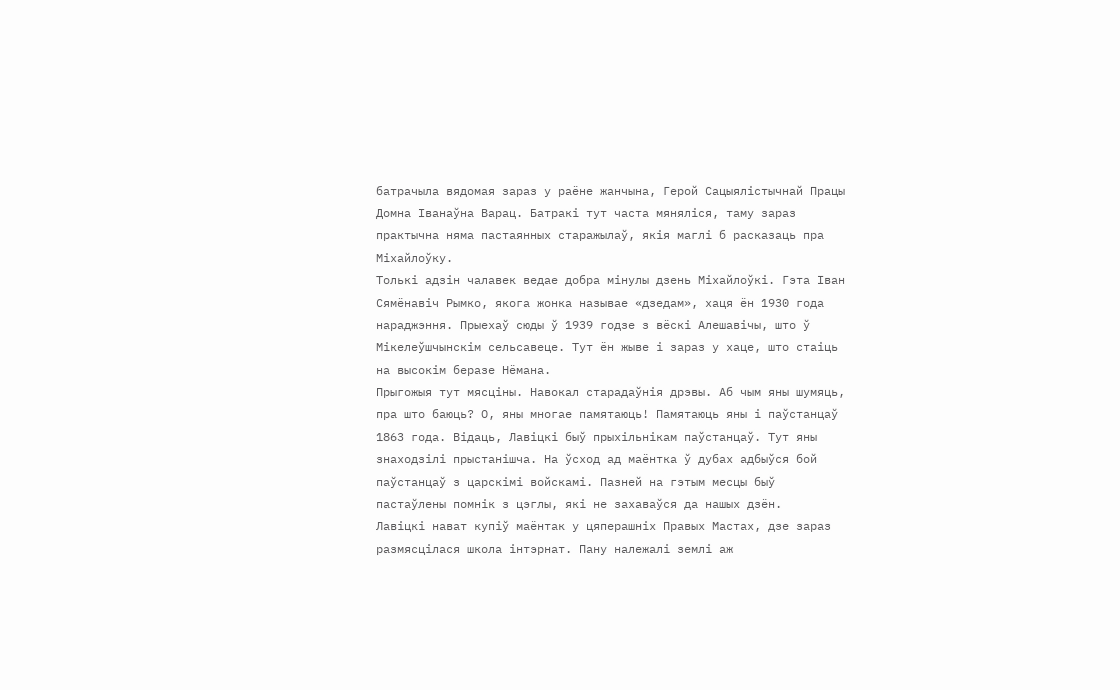батрачыла вядомая зараз у раёне жанчына, Герой Сацыялістычнай Працы Домна Іванаўна Варац. Батракі тут часта мяняліся, таму зараз практычна няма пастаянных старажылаў, якія маглі б расказаць пра Міхайлоўку.
Толькі адзін чалавек ведае добра мінулы дзень Міхайлоўкі. Гэта Іван Сямёнавіч Рымко, якога жонка называе «дзедам», хаця ён 1930 года нараджэння. Прыехаў сюды ў 1939 годзе з вёскі Алешавічы, што ў Мікелеўшчынскім сельсавеце. Тут ён жыве і зараз у хаце, што стаіць на высокім беразе Нёмана.
Прыгожыя тут мясціны. Навокал старадаўнія дрэвы. Аб чым яны шумяць, пра што баюць? О, яны многае памятаюць! Памятаюць яны і паўстанцаў 1863 года. Відаць, Лавіцкі быў прыхільнікам паўстанцаў. Тут яны знаходзілі прыстанішча. На ўсход ад маёнтка ў дубах адбыўся бой паўстанцаў з царскімі войскамі. Пазней на гэтым месцы быў пастаўлены помнік з цэглы, які не захаваўся да нашых дзён.
Лавіцкі нават купіў маёнтак у цяперашніх Правых Мастах, дзе зараз размясцілася школа інтэрнат. Пану належалі землі аж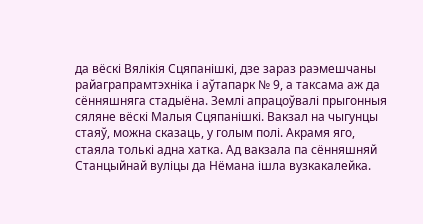да вёскі Вялікія Сцяпанішкі, дзе зараз раэмешчаны райаграпрамтэхніка і аўтапарк № 9, а таксама аж да сённяшняга стадыёна. Землі апрацоўвалі прыгонныя сяляне вёскі Малыя Сцяпанішкі. Вакзал на чыгунцы стаяў, можна сказаць, у голым полі. Акрамя яго, стаяла толькі адна хатка. Ад вакзала па сённяшняй Станцыйнай вуліцы да Нёмана ішла вузкакалейка.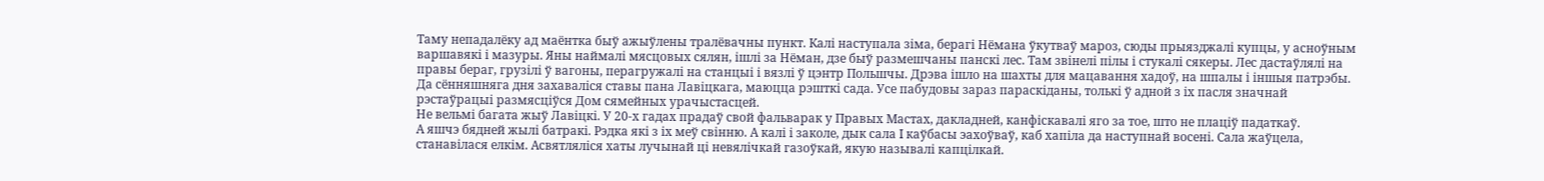Таму непадалёку ад маёнтка быў ажыўлены тралёвачны пункт. Калі наступала зіма, берагі Нёмана ўкутваў мароз, сюды прыязджалі купцы, у асноўным варшавякі і мазуры. Яны наймалі мясцовых сялян, ішлі за Нёман, дзе быў размешчаны панскі лес. Там звінелі пілы і стукалі сякеры. Лес дастаўлялі на правы бераг, грузілі ў вагоны, перагружалі на станцыі і вязлі ў цэнтр Польшчы. Дрэва ішло на шахты для мацавання хадоў, на шпалы і іншыя патрэбы.
Да сённяшняга дня захаваліся ставы пана Лавіцкага, маюцца рэшткі сада. Усе пабудовы зараз параскіданы, толькі ў адной з іх пасля значнай рэстаўрацыі размясціўся Дом сямейных урачыстасцей.
Не вельмі багата жыў Лавіцкі. У 20-х гадах прадаў свой фальварак у Правых Мастах, дакладней, канфіскавалі яго за тое, што не плаціў падаткаў.
А яшчэ бядней жылі батракі. Рэдка які з іх меў свінню. А калі і заколе, дык сала I каўбасы эахоўваў, каб хапіла да наступнай восені. Сала жаўцела, станавілася елкім. Асвятляліся хаты лучынай ці невялічкай газоўкай, якую называлі капцілкай.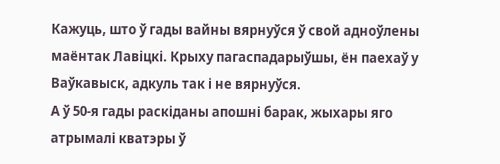Кажуць, што ў гады вайны вярнуўся ў свой адноўлены маёнтак Лавіцкі. Крыху пагаспадарыўшы, ён паехаў у Ваўкавыск, адкуль так і не вярнуўся.
А ў 50-я гады раскіданы апошні барак, жыхары яго атрымалі кватэры ў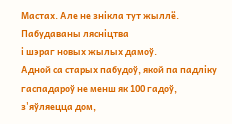Мастах. Але не знікла тут жыллё. Пабудаваны лясніцтва
і шэраг новых жылых дамоў.
Адной са старых пабудоў, якой па падліку гаспадароў не менш як 100 гадоў, з'яўляецца дом,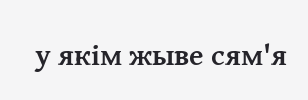у якім жыве сям'я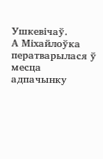Ушкевічаў.
А Міхайлоўка ператварылася ў месца адпачынку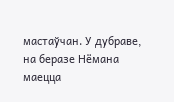мастаўчан. У дубраве, на беразе Нёмана маецца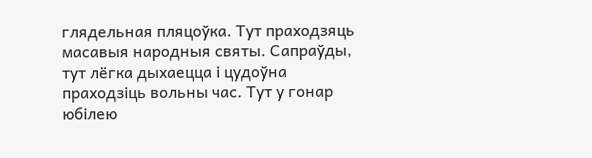глядельная пляцоўка. Тут праходзяць масавыя народныя святы. Сапраўды, тут лёгка дыхаецца і цудоўна праходзіць вольны час. Тут у гонар юбілею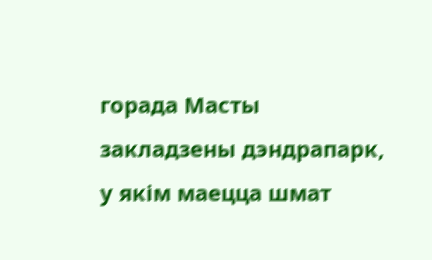горада Масты закладзены дэндрапарк, у якім маецца шмат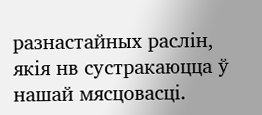разнастайных раслін, якія нв сустракаюцца ў нашай мясцовасці.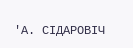'А. СІДАРОВІЧ